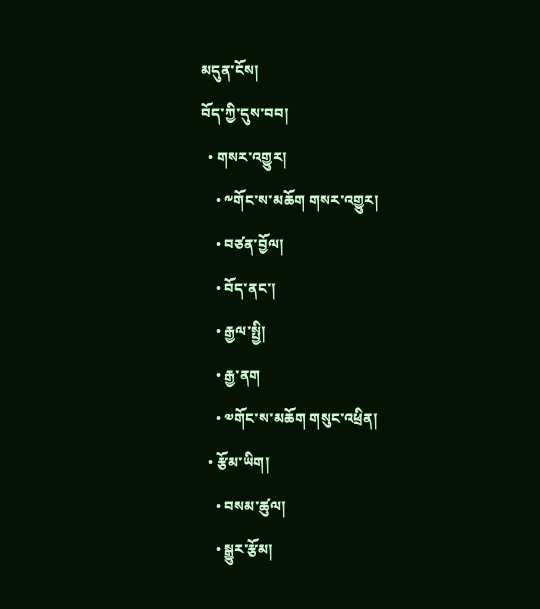མདུན་ངོས།
བོད་ཀྱི་དུས་བབ།
  • གསར་འགྱུར།
    • ༸གོང་ས་མཆོག གསར་འགྱུར།
    • བཙན་བྱོལ།
    • བོད་ནང་།
    • རྒྱལ་སྤྱི།
    • རྒྱ་ནག
    • ༧གོང་ས་མཆོག གསུང་འཕྲིན།
  • རྩོམ་ཡིག།
    • བསམ་ཚུལ།
    • སྒྱུར་རྩོམ།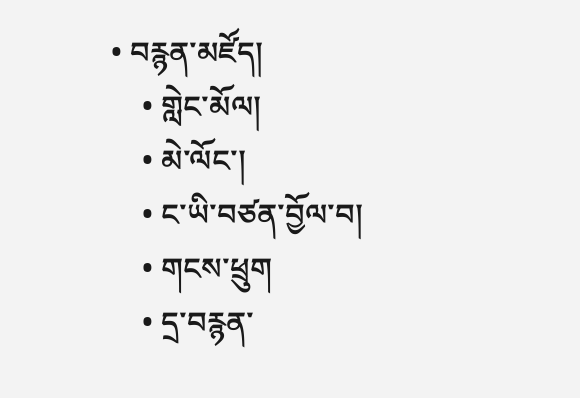• བརྙན་མཛོད།
    • གླེང་མོལ།
    • མེ་ལོང་།
    • ང་ཡི་བཙན་བྱོལ་བ།
    • གངས་ཕྲུག
    • དྲ་བརྙན་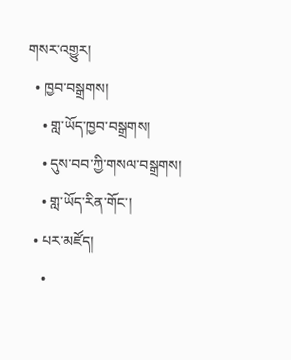གསར་འགྱུར།
  • ཁྱབ་བསྒྲགས།
    • གླ་ཡོད་ཁྱབ་བསྒྲགས།
    • དུས་བབ་ཀྱི་གསལ་བསྒྲགས།
    • གླ་ཡོད་རིན་གོང་།
  • པར་མཛོད།
    •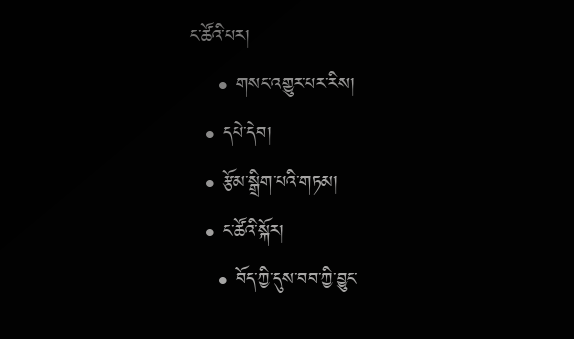ང་ཚོའི་པར།
    • གསང་འགྱུར་པར་རིས།
  • དཔེ་དེབ།
  • རྩོམ་སྒྲིག་པའི་གཏམ།
  • ང་ཚོའི་སྐོར།
    • བོད་ཀྱི་དུས་བབ་ཀྱི་བྱུང་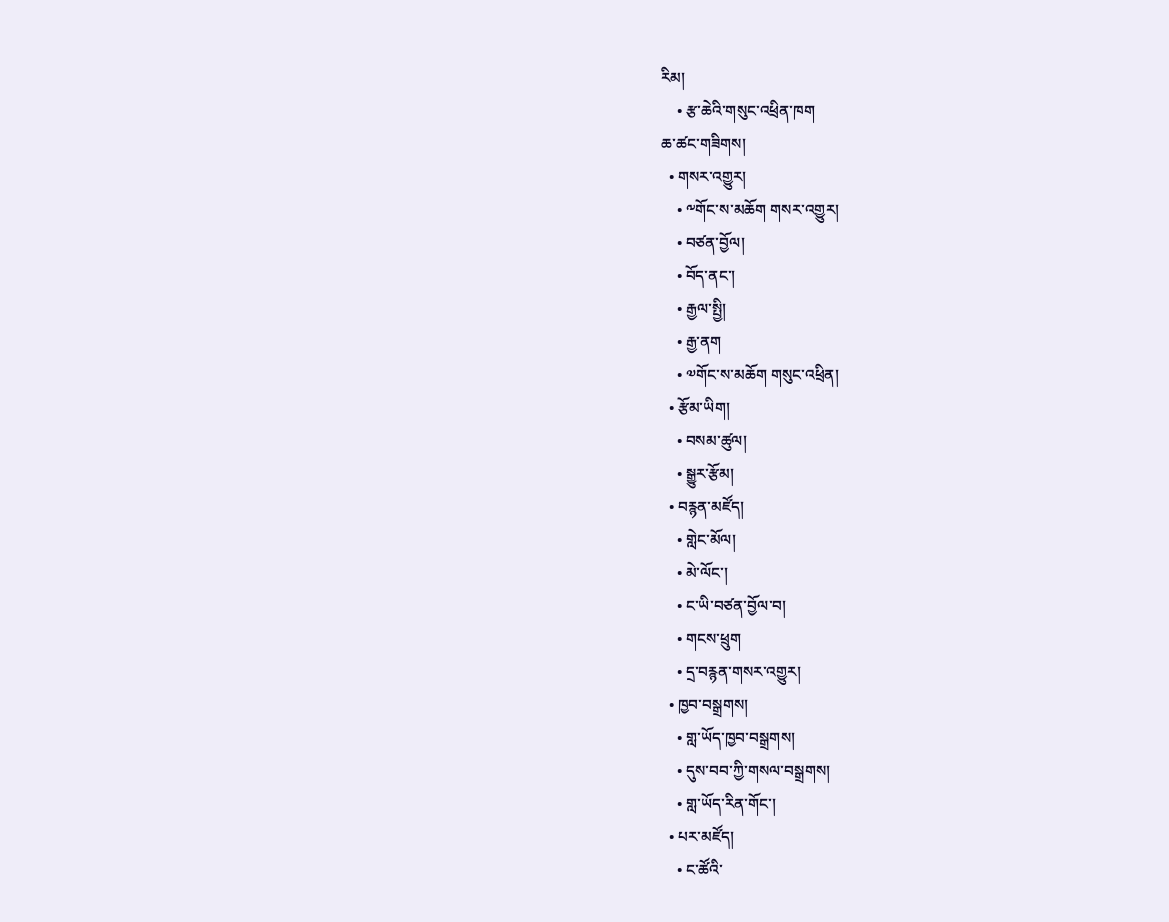རིམ།
    • རྩ་ཆེའི་གསུང་འཕྲིན་ཁག
ཆ་ཚང་གཟིགས།
  • གསར་འགྱུར།
    • ༸གོང་ས་མཆོག གསར་འགྱུར།
    • བཙན་བྱོལ།
    • བོད་ནང་།
    • རྒྱལ་སྤྱི།
    • རྒྱ་ནག
    • ༧གོང་ས་མཆོག གསུང་འཕྲིན།
  • རྩོམ་ཡིག།
    • བསམ་ཚུལ།
    • སྒྱུར་རྩོམ།
  • བརྙན་མཛོད།
    • གླེང་མོལ།
    • མེ་ལོང་།
    • ང་ཡི་བཙན་བྱོལ་བ།
    • གངས་ཕྲུག
    • དྲ་བརྙན་གསར་འགྱུར།
  • ཁྱབ་བསྒྲགས།
    • གླ་ཡོད་ཁྱབ་བསྒྲགས།
    • དུས་བབ་ཀྱི་གསལ་བསྒྲགས།
    • གླ་ཡོད་རིན་གོང་།
  • པར་མཛོད།
    • ང་ཚོའི་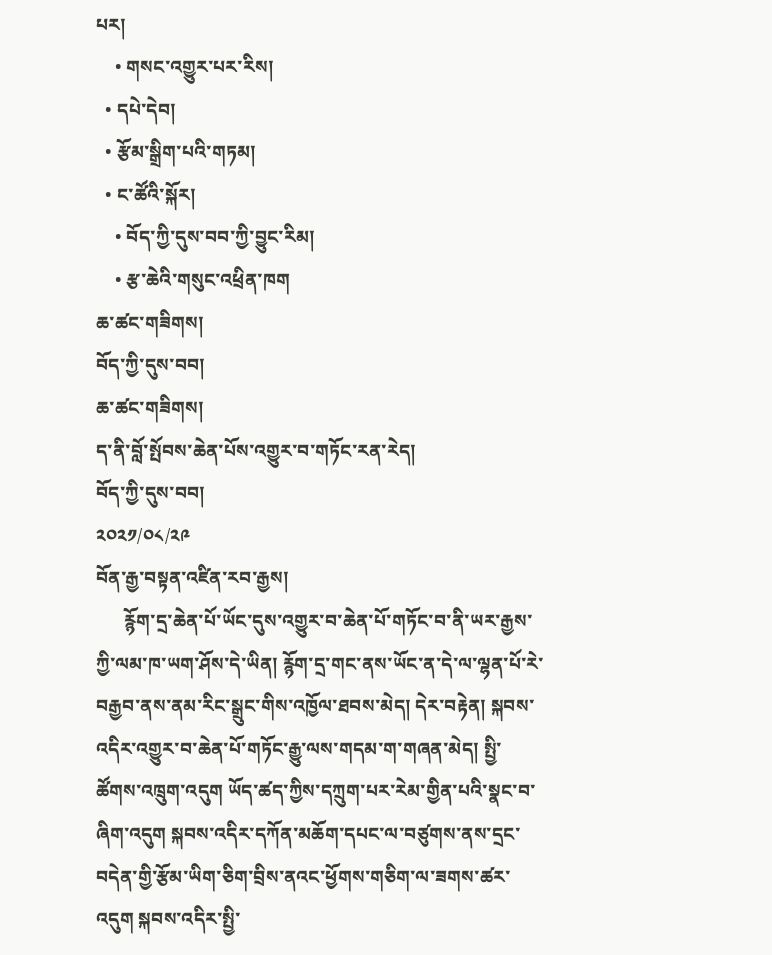པར།
    • གསང་འགྱུར་པར་རིས།
  • དཔེ་དེབ།
  • རྩོམ་སྒྲིག་པའི་གཏམ།
  • ང་ཚོའི་སྐོར།
    • བོད་ཀྱི་དུས་བབ་ཀྱི་བྱུང་རིམ།
    • རྩ་ཆེའི་གསུང་འཕྲིན་ཁག
ཆ་ཚང་གཟིགས།
བོད་ཀྱི་དུས་བབ།
ཆ་ཚང་གཟིགས།
ད་ནི་བློ་སྤོབས་ཆེན་པོས་འགྱུར་བ་གཏོང་རན་རེད།
བོད་ཀྱི་དུས་བབ།
༢༠༢༡/༠༨/༢༩
བོན་རྒྱ་བསྟན་འཛིན་རབ་རྒྱས།
      རྙོག་དྲ་ཆེན་པོ་ཡོང་དུས་འགྱུར་བ་ཆེན་པོ་གཏོང་བ་ནི་ཡར་རྒྱས་ཀྱི་ལམ་ཁ་ཡག་ཤོས་དེ་ཡིན། རྙོག་དྲ་གང་ནས་ཡོང་ན་དེ་ལ་ལྷན་པོ་རེ་བརྒྱབ་ནས་ནམ་རིང་སྒྲུང་གིས་འཁྱོལ་ཐབས་མེད། དེར་བརྟེན། སྐབས་འདིར་འགྱུར་བ་ཆེན་པོ་གཏོང་རྒྱུ་ལས་གདམ་ག་གཞན་མེད། སྤྱི་ཚོགས་འཁྲུག་འདུག ཡོད་ཚད་ཀྱིས་དཀྲུག་པར་རེམ་གྱིན་པའི་སྣང་བ་ཞིག་འདུག སྐབས་འདིར་དཀོན་མཆོག་དཔང་ལ་བཙུགས་ནས་དྲང་བདེན་གྱི་རྩོམ་ཡིག་ཅིག་བྲིས་ནའང་ཕྱོགས་གཅིག་ལ་ཟགས་ཚར་འདུག སྐབས་འདིར་སྤྱི་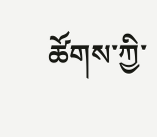ཚོགས་ཀྱི་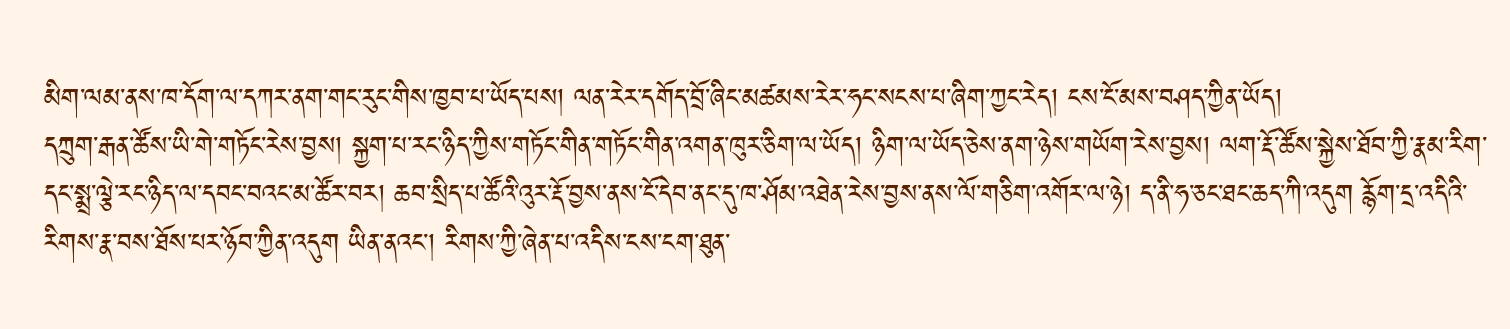མིག་ལམ་ནས་ཁ་དོག་ལ་དཀར་ནག་གང་རུང་གིས་ཁྱབ་པ་ཡོད་པས། ལན་རེར་དགོད་བྲོ་ཞིང་མཚམས་རེར་ཧང་སངས་པ་ཞིག་ཀྱང་རེད། ངས་ངོ་མས་བཤད་ཀྱིན་ཡོད།
དཀྲུག་རྒན་ཚོས་ཡི་གེ་གཏོང་རེས་བྱས། སྐྱག་པ་རང་ཉིད་ཀྱིས་གཏོང་གིན་གཏོང་གིན་འགན་ཁུར་ཅིག་ལ་ཡོད། ཉིག་ལ་ཡོད་ཅེས་ནག་ཉེས་གཡོག་རེས་བྱས། ལག་རྡོ་ཚོས་སྐྱེས་ཐོབ་ཀྱི་རྣམ་རིག་དང་སྨྲ་ལྕེ་རང་ཉིད་ལ་དབང་བའང་མ་ཚོར་བར། ཆབ་སྲིད་པ་ཚོའི་འུར་རྡོ་བྱས་ནས་ངོ་དེབ་ནང་དུ་ཁ་ཤོམ་འཐེན་རེས་བྱས་ནས་ལོ་གཅིག་འགོར་ལ་ཉེ། ད་ནི་ཧ་ཅང་ཐང་ཆད་ཀི་འདུག རྙོག་དྲ་འདིའི་རིགས་རྣ་བས་ཐོས་པར་ཉོབ་ཀྱིན་འདུག ཡིན་ནའང་། རིགས་ཀྱི་ཞེན་པ་འདིས་ངས་ངག་ཐུན་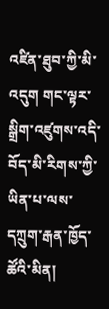འཛིན་ཐུབ་ཀྱི་མི་འདུག གང་ལྟར་སྒྲིག་འཛུགས་འདི་བོད་མི་རིགས་ཀྱི་ཡིན་པ་ལས་དཀྲུག་རྒན་ཁྱོད་ཚོའི་མིན།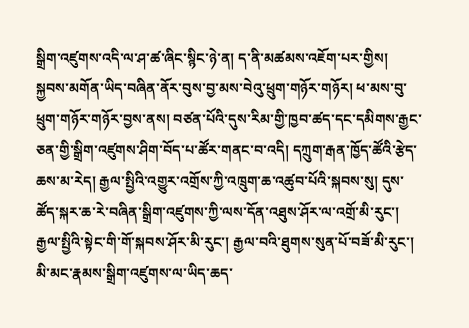སྒྲིག་འཛུགས་འདི་ལ་ཤ་ཚ་ཞིང་སྙིང་ཉེ་ན། ད་ནི་མཚམས་འཇོག་པར་གྱིས།
སྐྱབས་མགོན་ཡིད་བཞིན་ནོར་བུས་བྱ་མས་བེའུ་ཕྲུག་གཉོར་གཉོར། ཕ་མས་བུ་ཕྲུག་གཉོར་གཉོར་བྱས་ནས། བཙན་པོའི་དུས་རིམ་གྱི་ཁྱབ་ཚད་དང་དམིགས་རྒྱང་ཅན་གྱི་སྒྲིག་འཛུགས་ཤིག་བོད་པ་ཚོར་གནང་བ་འདི། དཀྲུག་རྒན་ཁྱོད་ཚོའི་རྩེད་ཆས་མ་རེད། རྒྱལ་སྤྱིའི་འགྱུར་འགྲོས་ཀྱི་འཁྲུག་ཆ་འཚུབ་པོའི་སྐབས་སུ། དུས་ཚོད་སྐར་ཆ་རེ་བཞིན་སྒྲིག་འཛུགས་ཀྱི་ལས་དོན་འཐུས་ཤོར་ལ་འགྲོ་མི་རུང་། རྒྱལ་སྤྱིའི་སྟེང་གི་གོ་སྐབས་ཤོར་མི་རུང་། རྒྱལ་བའི་ཐུགས་སུན་པོ་བཟོ་མི་རུང་། མི་མང་རྣམས་སྒྲིག་འཛུགས་ལ་ཡིད་ཆད་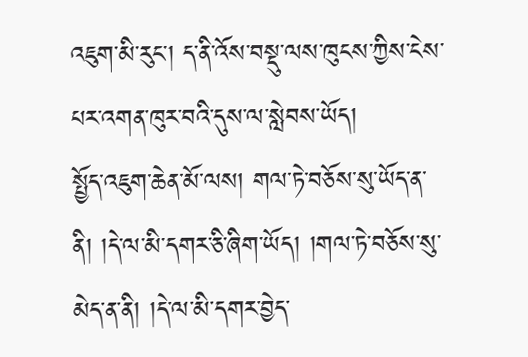འཇུག་མི་རུང་། ད་ནི་འོས་བསྡུ་ལས་ཁུངས་ཀྱིས་ངེས་པར་འགན་ཁུར་བའི་དུས་ལ་སླེབས་ཡོད།
སྤྱོད་འཇུག་ཆེན་མོ་ལས། གལ་ཏེ་བཅོས་སུ་ཡོད་ན་ནི། །དེ་ལ་མི་དགར་ཅི་ཞིག་ཡོད། །གལ་ཏེ་བཅོས་སུ་མེད་ན་ནི། །དེ་ལ་མི་དགར་བྱེད་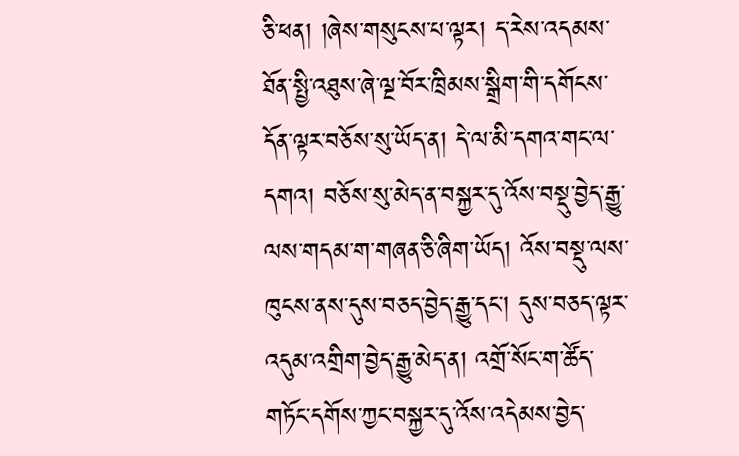ཅི་ཕན། །ཞེས་གསུངས་པ་ལྟར། ད་རེས་འདམས་ཐོན་སྤྱི་འཐུས་ཞེ་ལྔ་བོར་ཁྲིམས་སྒྲིག་གི་དགོངས་དོན་ལྟར་བཅོས་སུ་ཡོད་ན། དེ་ལ་མི་དགའ་གང་ལ་དགའ། བཅོས་སུ་མེད་ན་བསྐྱར་དུ་འོས་བསྡུ་བྱེད་རྒྱུ་ལས་གདམ་ག་གཞན་ཅི་ཞིག་ཡོད། འོས་བསྡུ་ལས་ཁུངས་ནས་དུས་བཅད་བྱེད་རྒྱུ་དང་། དུས་བཅད་ལྟར་འདུམ་འགྲིག་བྱེད་རྒྱུ་མེད་ན། འགྲོ་སོང་ག་ཚོད་གཏོང་དགོས་ཀྱང་བསྐྱར་དུ་འོས་འདེམས་བྱེད་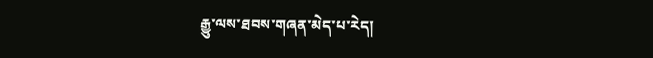རྒྱུ་ལས་ཐབས་གཞན་མེད་པ་རེད།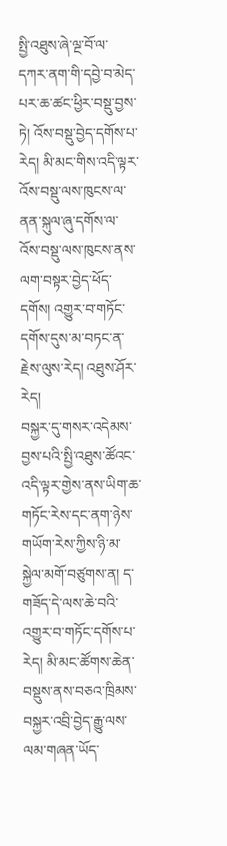སྤྱི་འཐུས་ཞེ་ལྔ་བོ་ལ་དཀར་ནག་གི་དབྱེ་བ་མེད་པར་ཆ་ཚང་ཕྱིར་བསྡུ་བྱས་ཏེ། འོས་བསྡུ་བྱེད་དགོས་པ་རེད། མི་མང་གིས་འདི་ལྟར་འོས་བསྡུ་ལས་ཁུངས་ལ་ནན་སྐུལ་ཞུ་དགོས་ལ་འོས་བསྡུ་ལས་ཁུངས་ནས་ལག་བསྟར་བྱེད་ཕོད་དགོས། འགྱུར་བ་གཏོང་དགོས་དུས་མ་བཏང་ན་རྗེས་ལུས་རེད། འཐུས་ཤོར་རེད།
བསྐྱར་དུ་གསར་འདེམས་བྱས་པའི་སྤྱི་འཐུས་ཚོའང་འདི་ལྟར་གྱེས་ནས་ཡིག་ཆ་གཏོང་རེས་དང་ནག་ཉེས་གཡོག་རེས་ཀྱིས་ཉི་མ་སྐྱེལ་མགོ་བཙུགས་ན། ད་གཟོད་དེ་ལས་ཆེ་བའི་འགྱུར་བ་གཏོང་དགོས་པ་རེད། མི་མང་ཚོགས་ཆེན་བསྡུས་ནས་བཅའ་ཁྲིམས་བསྐྱར་འབྲི་བྱེད་རྒྱུ་ལས་ལམ་གཞན་ཡོད་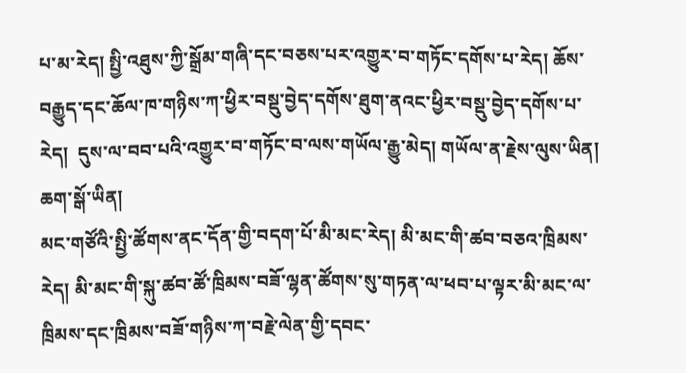པ་མ་རེད། སྤྱི་འཐུས་ཀྱི་སྒྲོམ་གཞི་དང་བཅས་པར་འགྱུར་བ་གཏོང་དགོས་པ་རེད། ཆོས་བརྒྱུད་དང་ཆོལ་ཁ་གཉིས་ཀ་ཕྱིར་བསྡུ་བྱེད་དགོས་ཐུག་ནའང་ཕྱིར་བསྡུ་བྱེད་དགོས་པ་རེད།  དུས་ལ་བབ་པའི་འགྱུར་བ་གཏོང་བ་ལས་གཡོལ་རྒྱུ་མེད། གཡོལ་ན་རྗེས་ལུས་ཡིན། ཆག་སྒོ་ཡིན།
མང་གཙོའི་སྤྱི་ཚོགས་ནང་དོན་གྱི་བདག་པོ་མི་མང་རེད། མི་མང་གི་ཚབ་བཅའ་ཁྲིམས་རེད། མི་མང་གི་སྐུ་ཚབ་ཚོ་ཁྲིམས་བཟོ་ལྷན་ཚོགས་སུ་གཏན་ལ་ཕབ་པ་ལྟར་མི་མང་ལ་ཁྲིམས་དང་ཁྲིམས་བཟོ་གཉིས་ཀ་བརྗེ་ལེན་གྱི་དབང་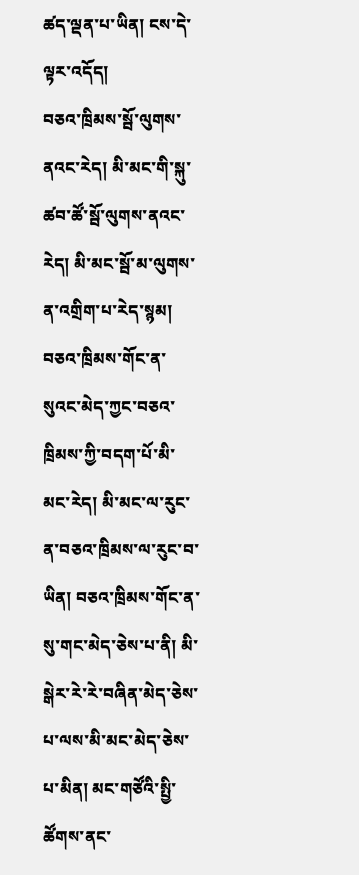ཚད་ལྡན་པ་ཡིན། ངས་དེ་ལྟར་འདོད།
བཅའ་ཁྲིམས་སྦོ་ལུགས་ནའང་རེད། མི་མང་གི་སྐུ་ཚབ་ཚོ་སྦོ་ལུགས་ནའང་རེད། མི་མང་སྦོ་མ་ལུགས་ན་འགྲིག་པ་རེད་སྙམ། བཅའ་ཁྲིམས་གོང་ན་སུའང་མེད་ཀྱང་བཅའ་ཁྲིམས་ཀྱི་བདག་པོ་མི་མང་རེད། མི་མང་ལ་རུང་ན་བཅའ་ཁྲིམས་ལ་རུང་བ་ཡིན། བཅའ་ཁྲིམས་གོང་ན་སུ་གང་མེད་ཅེས་པ་ནི། མི་སྒེར་རེ་རེ་བཞིན་མེད་ཅེས་པ་ལས་མི་མང་མེད་ཅེས་པ་མིན། མང་གཙོའི་སྤྱི་ཚོགས་ནང་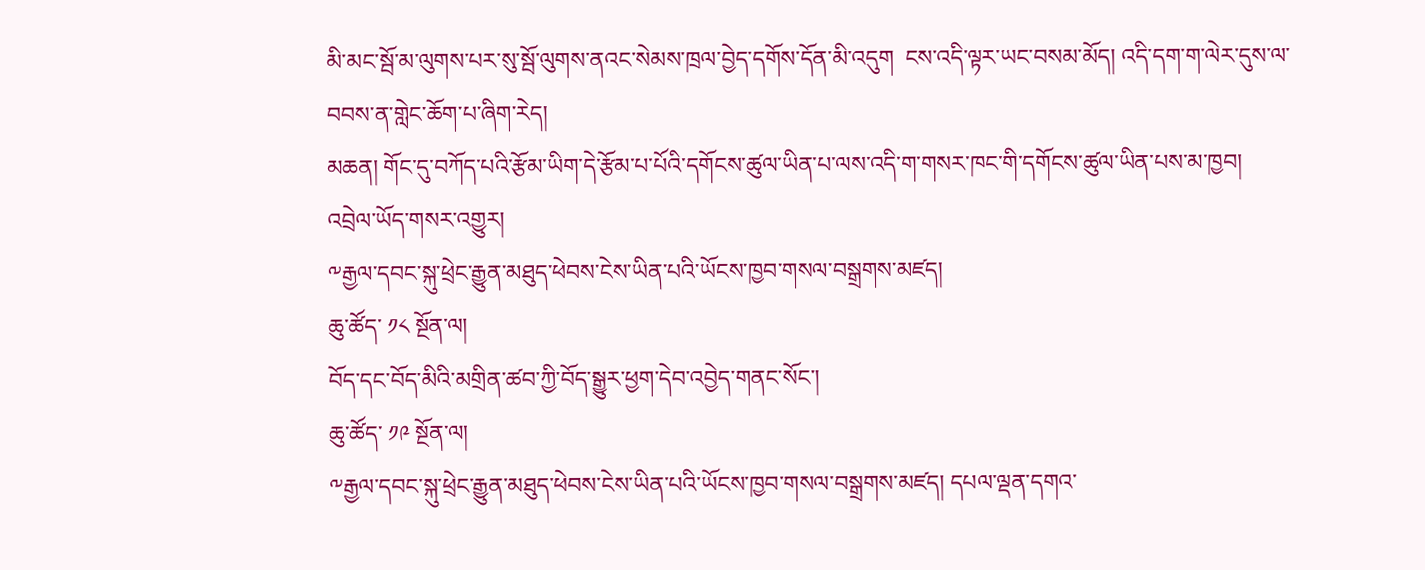མི་མང་སྦོ་མ་ལུགས་པར་སུ་སྦོ་ལུགས་ནའང་སེམས་ཁྲལ་བྱེད་དགོས་དོན་མི་འདུག  ངས་འདི་ལྟར་ཡང་བསམ་མོད། འདི་དག་ག་ལེར་དུས་ལ་བབས་ན་གླེང་ཆོག་པ་ཞིག་རེད།
མཆན། གོང་དུ་བཀོད་པའི་རྩོམ་ཡིག་དེ་རྩོམ་པ་པོའི་དགོངས་ཚུལ་ཡིན་པ་ལས་འདི་ག་གསར་ཁང་གི་དགོངས་ཚུལ་ཡིན་པས་མ་ཁྱབ།
འབྲེལ་ཡོད་གསར་འགྱུར།
༸རྒྱལ་དབང་སྐུ་ཕྲེང་རྒྱུན་མཐུད་ཕེབས་ངེས་ཡིན་པའི་ཡོངས་ཁྱབ་གསལ་བསྒྲགས་མཛད།
ཆུ་ཚོད་ ༡༨ སྔོན་ལ།
བོད་དང་བོད་མིའི་མགྲིན་ཚབ་ཀྱི་བོད་སྒྱུར་ཕྱག་དེབ་འབྱེད་གནང་སོང་།
ཆུ་ཚོད་ ༡༩ སྔོན་ལ།
༸རྒྱལ་དབང་སྐུ་ཕྲེང་རྒྱུན་མཐུད་ཕེབས་ངེས་ཡིན་པའི་ཡོངས་ཁྱབ་གསལ་བསྒྲགས་མཛད། དཔལ་ལྡན་དགའ་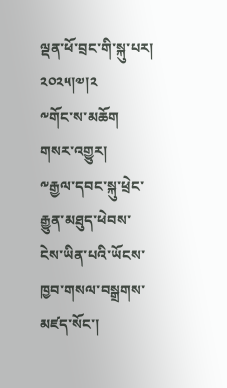ལྡན་ཕོ་བྲང་གི་སྐུ་པར། ༢༠༢༥།༧།༢
༸གོང་ས་མཆོག གསར་འགྱུར།
༸རྒྱལ་དབང་སྐུ་ཕྲེང་རྒྱུན་མཐུད་ཕེབས་ངེས་ཡིན་པའི་ཡོངས་ཁྱབ་གསལ་བསྒྲགས་མཛད་སོང་།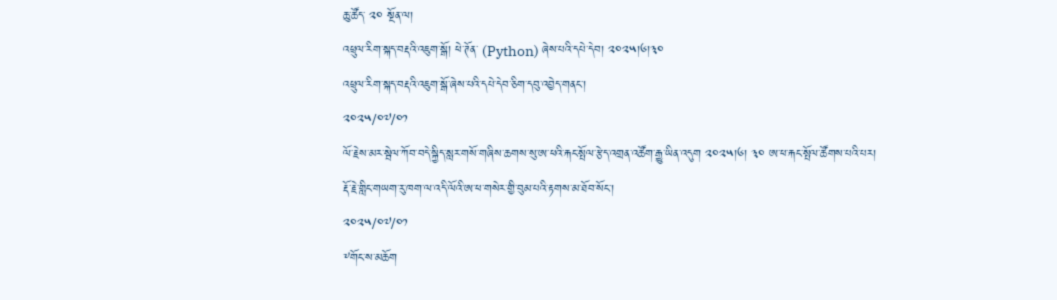ཆུ་ཚོད་ ༢༠ སྔོན་ལ།
འཕྲུལ་རིག་སྐད་བརྡའི་འཇུག་སྒོ། ཕེ་ཊོན་ (Python) ཞེས་པའི་དཔེ་དེབ། ༢༠༢༥།༦།༣༠
འཕྲུལ་རིག་སྐད་བརྡའི་འཇུག་སྒོ་ཞེས་པའི་དཔེ་དེབ་ཅིག་དབུ་འབྱེད་གནང་།
༢༠༢༥/༠༧/༠༡
ལོ་རྗེས་མར་སྦེལ་ཀོབ་བདེ་སྐྱིད་སླར་གསོ་གཞིས་ཆགས་སུ་ཨ་ཕའི་རྐང་སྤོལ་རྩེད་འགྲན་འཚོག་རྒྱུ་ཡིན་འདུག ༢༠༢༥།༦། ༣༠ ཨ་ཕ་རྐང་སྤོལ་ཚོགས་པའི་པར།
རྡོ་རྗེ་གླིང་གཡག་རུ་ཁག་ལ་འདི་ལོའི་ཨ་ཕ་གསེར་གྱི་བུམ་པའི་རྟགས་མ་ཐོབ་སོང་།
༢༠༢༥/༠༧/༠༡
༸གོང་ས་མཆོག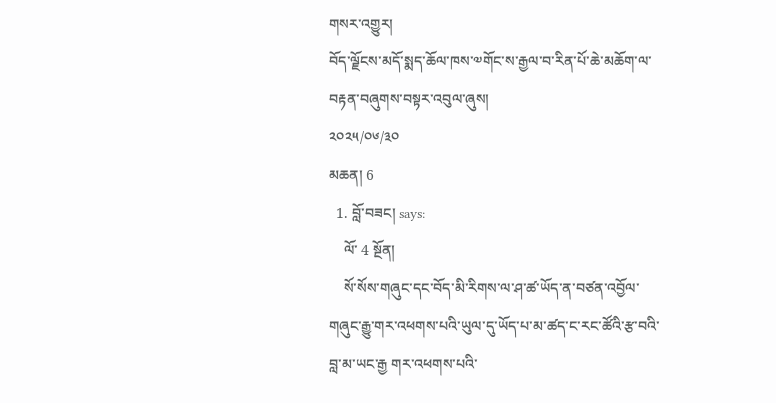གསར་འགྱུར།
བོད་ལྗོངས་མདོ་སྨད་ཆོལ་ཁས་༧གོང་ས་རྒྱལ་བ་རིན་པོ་ཆེ་མཆོག་ལ་བརྟན་བཞུགས་བསྟར་འབུལ་ཞུས།
༢༠༢༥/༠༦/༣༠
མཆན། 6
  1. བློ་བཟང། says:
    ལོ་ 4 སྔོན།
    སོ་སོས་གཞུང་དང་བོད་མི་རིགས་ལ་ཤ་ཚ་ཡོད་ན་བཙན་འབྱོལ་གཞུང་རྒྱུ་གར་འཕགས་པའི་ཡུལ་དུ་ཡོད་པ་མ་ཚད་ང་རང་ཚོའི་རྩ་བའི་བླ་མ་ཡང་རྒྱ གར་འཕགས་པའི་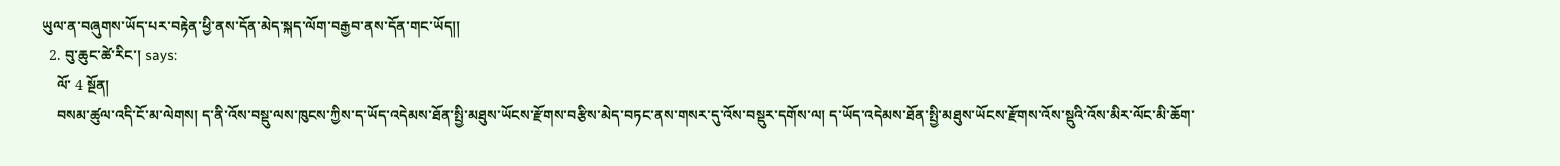ཡུལ་ན་བཞུགས་ཡོད་པར་བརྟེན་ཕྱི་ནས་དོན་མེད་སྐད་ལོག་བརྒྱབ་ནས་དོན་གང་ཡོད།།
  2. བུ་ཆུང་ཚེ་རིང་། says:
    ལོ་ 4 སྔོན།
    བསམ་ཚུལ་འདི་ངོ་མ་ལེགས། ད་ནི་འོས་བསྡུ་ལས་ཁུངས་ཀྱིས་ད་ཡོད་འདེམས་ཐོན་སྤྱི་མཐུས་ཡོངས་རྫོགས་བརྩིས་མེད་བཏང་ནས་གསར་དུ་འོས་བསྡུར་དགོས་ལ། ད་ཡོད་འདེམས་ཐོན་སྤྱི་མཐུས་ཡོངས་རྫོགས་འོས་སྡུའི་འོས་མིར་ལོང་མི་ཆོག་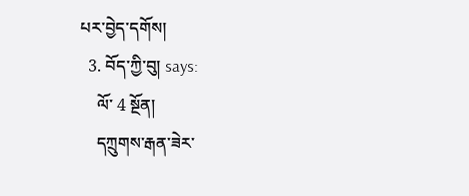པར་བྱེད་དགོས།
  3. བོད་ཀྱི་བུ། says:
    ལོ་ 4 སྔོན།
    དཀྲུགས་རྒན་ཟེར་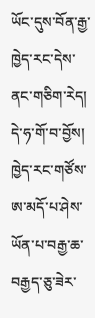ཡོང་དུས་བོན་རྒྱ་ཁྱེད་རང་དེས་ནང་གཅིག་རེད། དེ་ཧ་གོ་བ་བྱོས། ཁྱེད་རང་གཙོས་ཨ་མདོ་པ་ཤེས་ཡོན་པ་བརྒྱ་ཆ་བརྒྱད་ཅུ་ཟེར་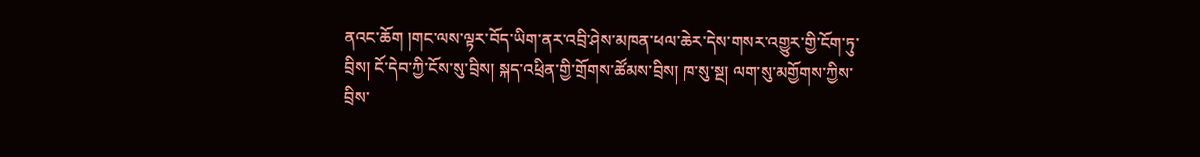ནའང་ཆོག །གང་ལས་ལྟར་བོད་ཡིག་ནར་འབྲི་ཤེས་མཁན་ཕལ་ཆེར་དེས་གསར་འགྱུར་གྱི་ངོག་ཏུ་བྲིས། ངོ་དེབ་ཀྱི་ངོས་སུ་བྲིས། སྐད་འཕྲིན་གྱི་གྲོགས་ཚོམས་བྲིས། ཁ་སུ་སྔ། ལག་སུ་མགྱོགས་ཀྱིས་བྲིས་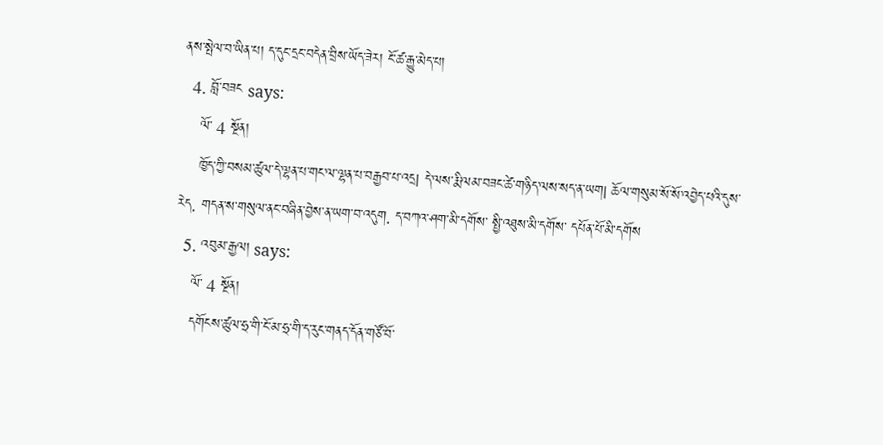ནས་སྤེལ་བ་ཡིན་པ། ད་དུང་དྲང་བདེན་བྲིས་ཡོད་ཟེར། ངོ་ཚ་རྒྱུ་མེད་པ།
  4. བློ་བཟང says:
    ལོ་ 4 སྔོན།
    ཁྱོད་ཀྱི་བསམ་ཚུལ་དེ་ལྷན་པ་གང་ལ་ལྷན་པ་བརྒྱབ་པ་འདྲ| དེ་ལས་རྨི་ལམ་བཟང་ཚེ་གཉིད་ལས་སད་ན་ཡག| ཆོལ་གསུམ་སོ་སོ་འབྱེད་པའི་དུས་རེད. གདན་ས་གསུལ་ནང་བཞིན་བྱེས་ན་ཡག་བ་འདུག. ད་བཀའ་ཤག་མི་དགོས་ སྤྱི་འཐུས་མི་དགོས་ དཔོན་པོ་མི་དགོས
  5. འབུམ་རྒྱལ། says:
    ལོ་ 4 སྔོན།
    དགོངས་ཚུལ་ཧྲ་གི་ངོ་མ་ཧྲ་གི་ད་རུང་གནད་དོན་གཙོ་བོ་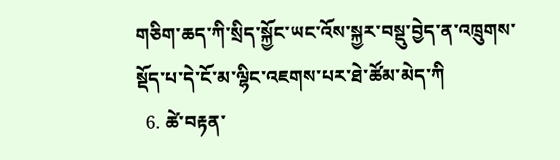གཅིག་ཆད་ཀི་སྲིད་སྐྱོང་ཡང་འོས་སྐྱར་བསྡུ་བྱེད་ན་འཁྲུགས་སྡོད་པ་དེ་ངོ་མ་ལྷིང་འཇགས་པར་ཐེ་ཚོམ་མེད་ཀི
  6. ཚེ་བརྟན་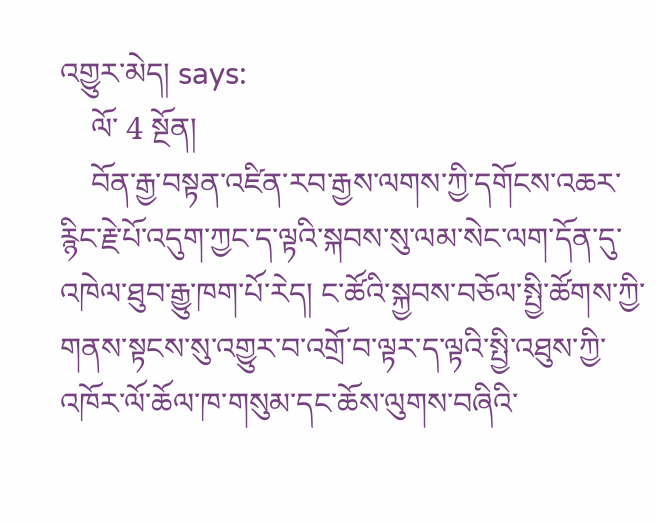འགྱུར་མེད། says:
    ལོ་ 4 སྔོན།
    བོན་རྒྱ་བསྟན་འཛིན་རབ་རྒྱས་ལགས་ཀྱི་དགོངས་འཆར་རྙིང་རྗེ་པོ་འདུག་ཀྱང་ད་ལྟའི་སྐབས་སུ་ལམ་སེང་ལག་དོན་དུ་འཁེལ་ཐུབ་རྒྱུ་ཁག་པོ་རེད། ང་ཚོའི་སྐྱབས་བཅོལ་སྤྱི་ཚོགས་ཀྱི་གནས་སྟངས་སུ་འགྱུར་བ་འགྲོ་བ་ལྟར་ད་ལྟའི་སྤྱི་འཐུས་ཀྱི་འཁོར་ལོ་ཆོལ་ཁ་གསུམ་དང་ཆོས་ལུགས་བཞིའི་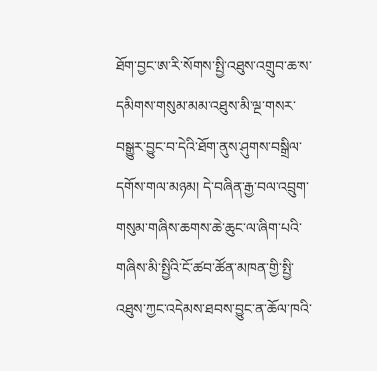ཐོག་བྱང་ཨ་རི་སོགས་སྤྱི་འཐུས་འགྲུབ་ཆ་ས་དམིགས་གསུམ་མམ་འཐུས་མི་ལྔ་གསར་བསྒྱུར་བྱུང་བ་དེའི་ཐོག་ནུས་ཤུགས་བསྒྲིལ་དགོས་གལ་མཉམ། དེ་བཞིན་རྒྱ་བལ་འབྲུག་གསུམ་གཞིས་ཆགས་ཆེ་ཆུང་ལ་ཞིག་པའི་གཞིས་མི་སྤྱིའི་ངོ་ཚབ་ཚོན་མཁན་གྱི་སྤྱི་འཐུས་ཀྱང་འདེམས་ཐབས་བྱུང་ན་ཆོལ་ཁའི་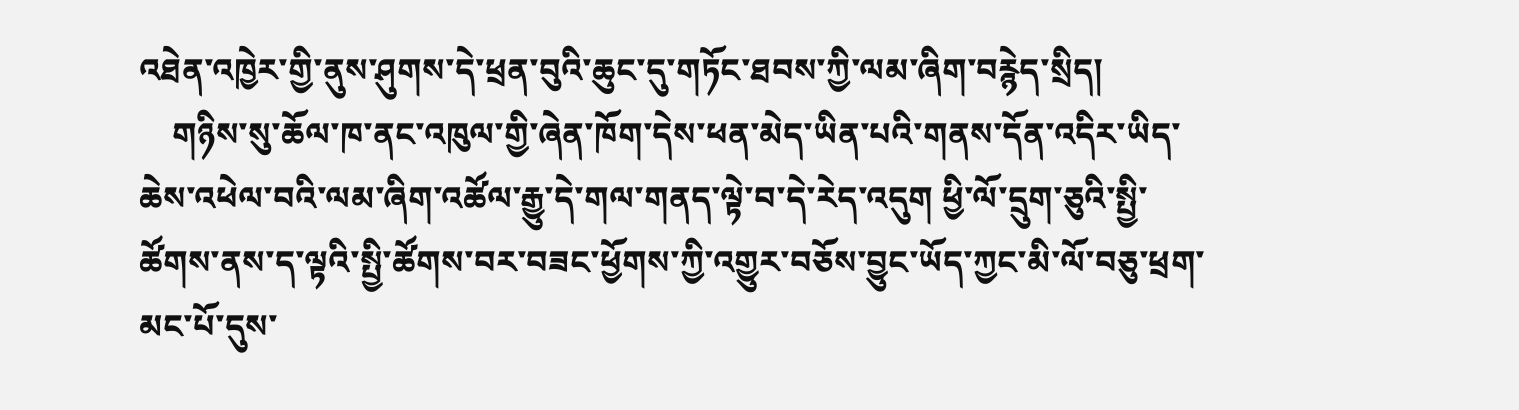འཐེན་འཁྱེར་གྱི་ནུས་ཤུགས་དེ་ཕྲན་བུའི་ཆུང་དུ་གཏོང་ཐབས་ཀྱི་ལམ་ཞིག་བརྙེད་སྲིད།
    གཉིས་སུ་ཆོལ་ཁ་ནང་འཁུལ་གྱི་ཞེན་ཁོག་དེས་ཕན་མེད་ཡིན་པའི་གནས་དོན་འདིར་ཡིད་ཆེས་འཕེལ་བའི་ལམ་ཞིག་འཚོལ་རྒྱུ་དེ་གལ་གནད་ལྟེ་བ་དེ་རེད་འདུག ཕྱི་ལོ་དྲུག་ཅུའི་སྤྱི་ཚོགས་ནས་ད་ལྟའི་སྤྱི་ཚོགས་བར་བཟང་ཕྱོགས་ཀྱི་འགྱུར་བཅོས་བྱུང་ཡོད་ཀྱང་མི་ལོ་བཅུ་ཕྲག་མང་པོ་དུས་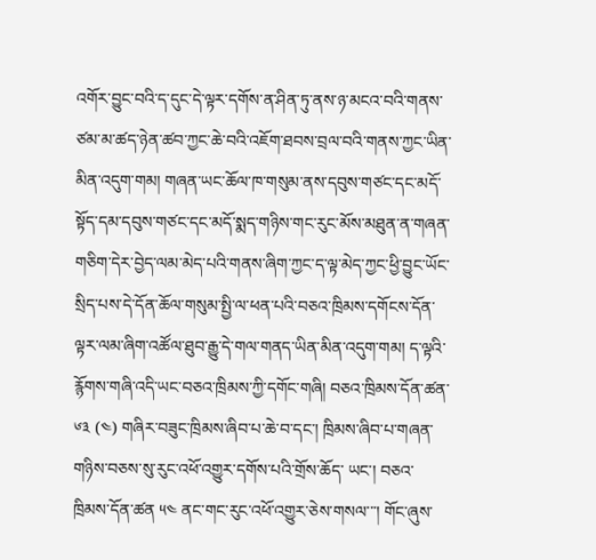འགོར་བྱུང་བའི་ད་དུང་དེ་ལྟར་དགོས་ན་ཤིན་ཏུ་ནས་ཉ་མངའ་བའི་གནས་ཙམ་མ་ཚད་ཉེན་ཚབ་ཀྱང་ཆེ་བའི་འཇོག་ཐབས་བྲལ་བའི་གནས་ཀྱང་ཡིན་མིན་འདུག་གམ། གཞན་ཡང་ཆོལ་ཁ་གསུམ་ནས་དབུས་གཙང་དང་མདོ་སྟོད་དམ་དབུས་གཙང་དང་མདོ་སྨད་གཉིས་གང་རུང་མོས་མཐུན་ན་གཞན་གཅིག་དེར་བྱེད་ལམ་མེད་པའི་གནས་ཞིག་ཀྱང་ད་ལྟ་མེད་ཀྱང་ཕྱི་བྱུང་ཡོང་སྲིད་པས་དེ་དོན་ཆོལ་གསུམ་སྤྱི་ལ་ཕན་པའི་བཅའ་ཁྲིམས་དགོངས་དོན་ལྟར་ལམ་ཞིག་འཚོལ་ཐུབ་རྒྱུ་དེ་གལ་གནད་ཡིན་མིན་འདུག་གམ། ད་ལྟའི་རྙོགས་གཞི་འདི་ཡང་བཅའ་ཁྲིམས་ཀྱི་དགོང་གཞི། བཅའ་ཁྲིམས་དོན་ཚན་ ༦༣ (༤) གཞིར་བཟུང་ཁྲིམས་ཞིབ་པ་ཆེ་བ་དང་། ཁྲིམས་ཞིབ་པ་གཞན་གཉིས་བཅས་སུ་རུང་འཕོ་འགྱུར་དགོས་པའི་གྲོས་ཆོད་ ཡང་། བཅའ་ཁྲིམས་དོན་ཚན ༥༤ ནང་གང་རུང་འཕོ་འགྱུར་ཅེས་གསལ་་་། གོང་ཞུས་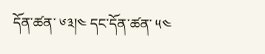དོན་ཚན་ ༦༣།༤ དང་དོན་ཚན་ ༥༤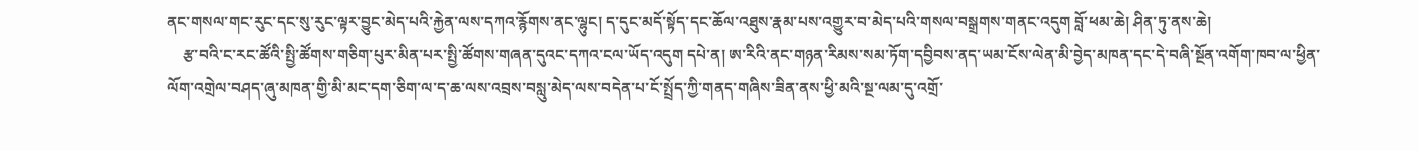ནང་གསལ་གང་རུང་དང་སུ་རུང་ལྟར་བྱུང་མེད་པའི་རྐྱེན་ལས་དཀའ་རྙོགས་ནང་ལྷུང། ད་དུང་མདོ་སྟོད་དང་ཆོལ་འཐུས་རྣམ་པས་འགྱུར་བ་མེད་པའི་གསལ་བསྒྲགས་གནང་འདུག བློ་ཕམ་ཆེ། ཤིན་ཏུ་ནས་ཆེ།
    རྩ་བའི་ང་རང་ཚོའི་སྤྱི་ཚོགས་གཅིག་པུར་མིན་པར་སྤྱི་ཚོགས་གཞན་དུའང་དཀའ་ངལ་ཡོད་འདུག དཔེ་ན། ཨ་རིའི་ནང་གཉན་རིམས་སམ་ཏོག་དབྱིབས་ནད་ཡམ་ངོས་ལེན་མི་བྱེད་མཁན་དང་དེ་བཞི་སྔོན་འགོག་ཁབ་ལ་ཕྱིན་ལོག་འགྲེལ་བཤད་ཞུ་མཁན་གྱི་མི་མང་དག་ཅིག་ལ་ད་ཆ་ལས་འབྲས་བསླུ་མེད་ལས་བདེན་པ་ངོ་སྤྲོད་ཀྱི་གནད་གཞིས་ཟིན་ནས་ཕྱི་མའི་སྔ་ལམ་དུ་འགྲོ་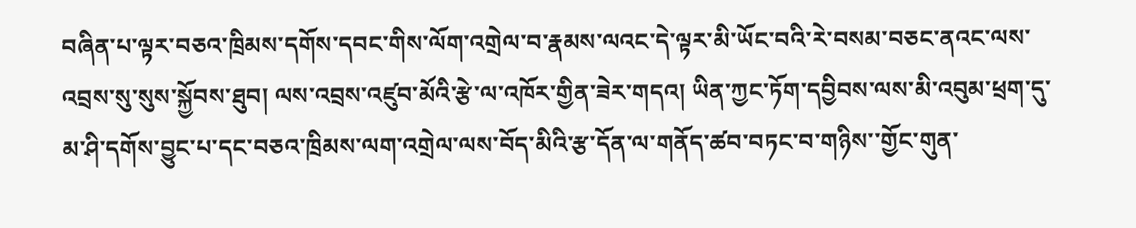བཞིན་པ་ལྟར་བཅའ་ཁྲིམས་དགོས་དབང་གིས་ལོག་འགྲེལ་བ་རྣམས་ལའང་དེ་ལྟར་མི་ཡོང་བའི་རེ་བསམ་བཅང་ནའང་ལས་འབྲས་སུ་སུས་སྐྱོབས་ཐུབ། ལས་འབྲས་འཛུབ་མོའི་རྩེ་ལ་འཁོར་གྱིན་ཟེར་གདའ། ཡིན་ཀྱང་ཏོག་དབྱིབས་ལས་མི་འབུམ་ཕྲག་དུ་མ་ཤི་དགོས་བྱུང་པ་དང་བཅའ་ཁྲིམས་ལག་འགྲེལ་ལས་བོད་མིའི་རྩ་དོན་ལ་གནོད་ཚབ་བཏང་བ་གཉིས་་གྱོང་གུན་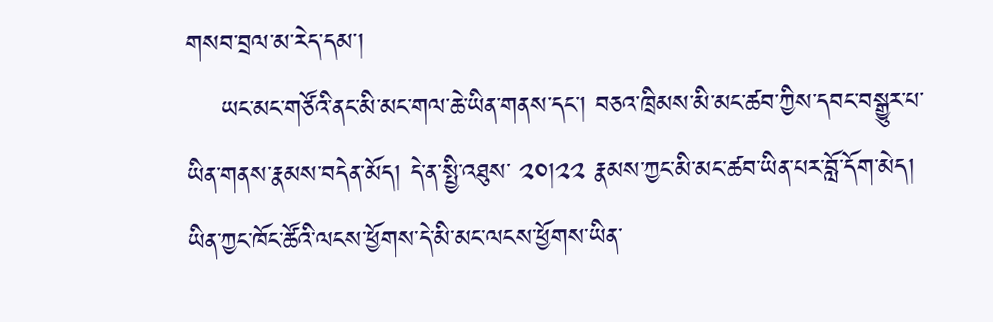གསབ་བྲལ་མ་རེད་དམ་།
    ཡང་མང་གཙོའི་ནང་མི་མང་གལ་ཆེ་ཡིན་གནས་དང་། བཅའ་ཁྲིམས་མི་མང་ཚབ་ཀྱིས་དབང་བསྒྱུར་པ་ཡིན་གནས་རྣམས་བདེན་མོད། དེ་ན་སྤྱི་འཐུས་ ༢༠།༢༢ རྣམས་ཀྱང་མི་མང་ཚབ་ཡིན་པར་བློ་དོག་མེད། ཡིན་ཀྱང་ཁོང་ཚོའི་ལངས་ཕྱོགས་དེ་མི་མང་ལངས་ཕྱོགས་ཡིན་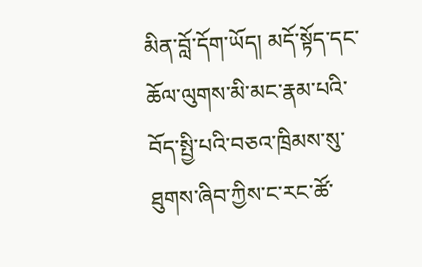མིན་བློ་དོག་ཡོད། མདོ་སྟོད་དང་ཆོལ་ལུགས་མི་མང་རྣམ་པའི་བོད་སྤྱི་པའི་བཅའ་ཁྲིམས་སུ་ཐུགས་ཞིབ་ཀྱིས་ང་རང་ཚོ་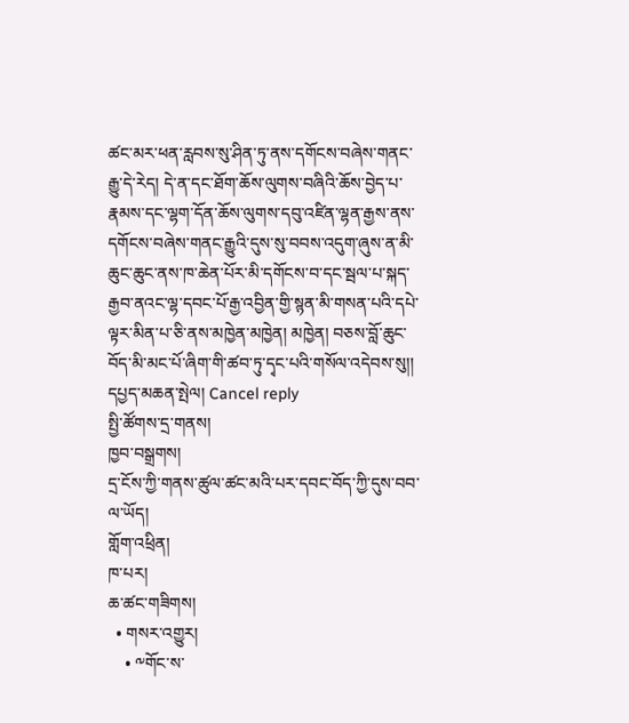ཚང་མར་ཕན་རླབས་སུ་ཤིན་ཏུ་ནས་དགོངས་བཞེས་གནང་རྒྱུ་དེ་རེད། དེ་ན་དང་ཐོག་ཆོས་ལུགས་བཞིའི་ཆོས་བྱེད་པ་རྣམས་དང་ལྷག་དོན་ཆོས་ལུགས་དབུ་འཛིན་ལྷན་རྒྱས་ནས་དགོངས་བཞེས་གནང་རྒྱུའི་དུས་སུ་བབས་འདུག་ཞུས་ན་མི་ཆུང་ཆུང་ནས་ཁ་ཆེན་པོར་མི་དགོངས་བ་དང་སྦལ་པ་སྐད་རྒྱབ་ནའང་ལྷ་དབང་པོ་རྒྱ་འབྱིན་གྱི་སྙན་མི་གསན་པའི་དཔེ་ལྟར་མིན་པ་ཅི་ནས་མཁྱེན་མཁྱེན། མཁྱེན། བཅས་བློ་ཆུང་བོད་མི་མང་པོ་ཞིག་གི་ཚབ་ཏུ་དྭང་པའི་གསོལ་འདེབས་སུ།།
དཔྱད་མཆན་སྤེལ། Cancel reply
སྤྱི་ཚོགས་དྲ་གནས།
ཁྱབ་བསྒྲགས།
དྲ་ངོས་ཀྱི་གནས་ཚུལ་ཚང་མའི་པར་དབང་བོད་ཀྱི་དུས་བབ་ལ་ཡོད།
གློག་འཕྲིན།
ཁ་པར།
ཆ་ཚང་གཟིགས།
  • གསར་འགྱུར།
    • ༸གོང་ས་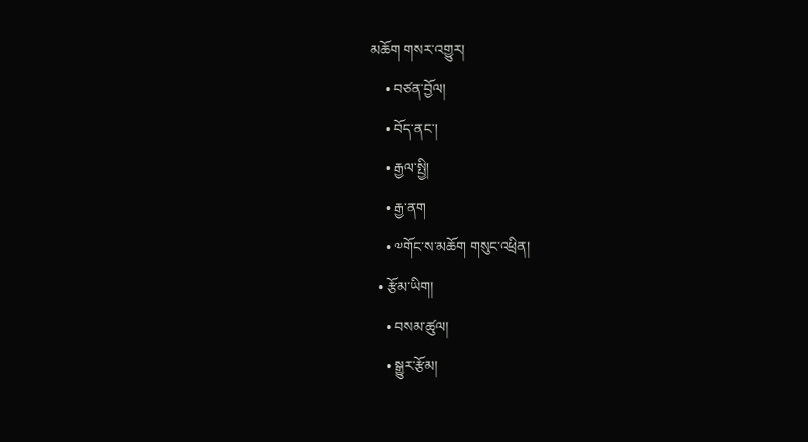མཆོག གསར་འགྱུར།
    • བཙན་བྱོལ།
    • བོད་ནང་།
    • རྒྱལ་སྤྱི།
    • རྒྱ་ནག
    • ༧གོང་ས་མཆོག གསུང་འཕྲིན།
  • རྩོམ་ཡིག།
    • བསམ་ཚུལ།
    • སྒྱུར་རྩོམ།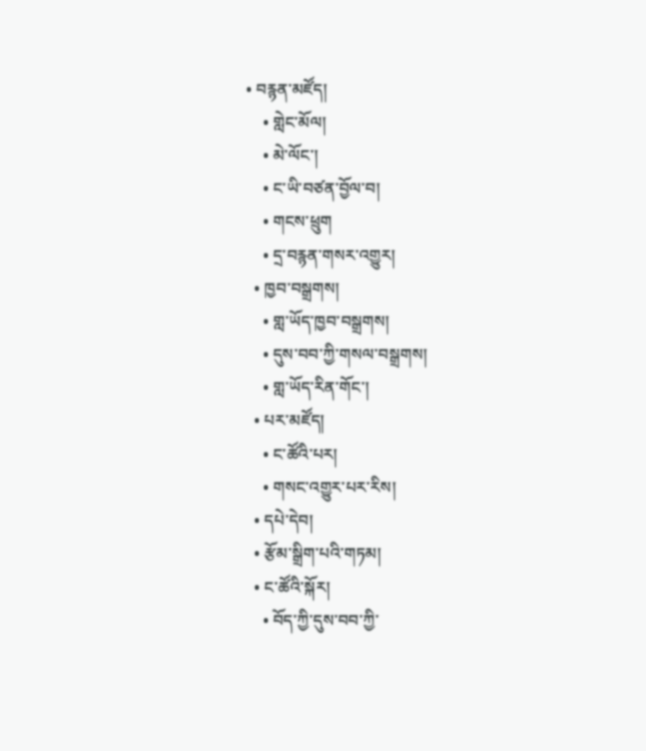• བརྙན་མཛོད།
    • གླེང་མོལ།
    • མེ་ལོང་།
    • ང་ཡི་བཙན་བྱོལ་བ།
    • གངས་ཕྲུག
    • དྲ་བརྙན་གསར་འགྱུར།
  • ཁྱབ་བསྒྲགས།
    • གླ་ཡོད་ཁྱབ་བསྒྲགས།
    • དུས་བབ་ཀྱི་གསལ་བསྒྲགས།
    • གླ་ཡོད་རིན་གོང་།
  • པར་མཛོད།
    • ང་ཚོའི་པར།
    • གསང་འགྱུར་པར་རིས།
  • དཔེ་དེབ།
  • རྩོམ་སྒྲིག་པའི་གཏམ།
  • ང་ཚོའི་སྐོར།
    • བོད་ཀྱི་དུས་བབ་ཀྱི་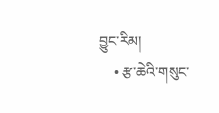བྱུང་རིམ།
    • རྩ་ཆེའི་གསུང་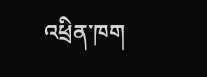འཕྲིན་ཁག